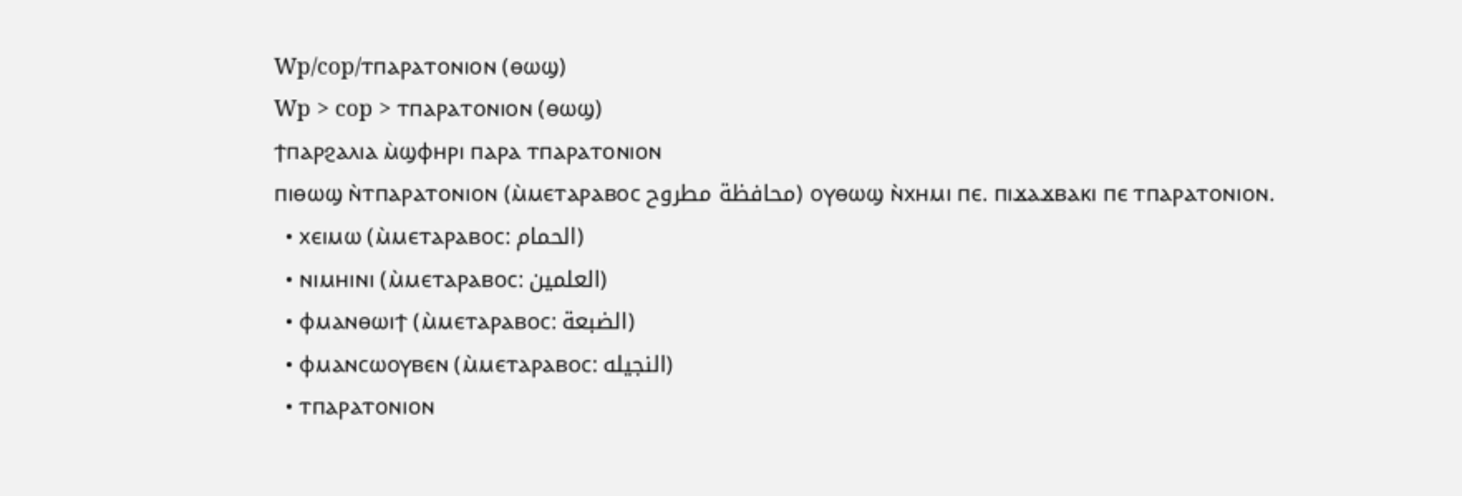Wp/cop/ⲧⲡⲁⲣⲁⲧⲟⲛⲓⲟⲛ (ⲑⲱϣ)
Wp > cop > ⲧⲡⲁⲣⲁⲧⲟⲛⲓⲟⲛ (ⲑⲱϣ)
ϯⲡⲁⲣϩⲁⲗⲓⲁ ⲙ̀ϣⲫⲏⲣⲓ ⲡⲁⲣⲁ ⲧⲡⲁⲣⲁⲧⲟⲛⲓⲟⲛ
ⲡⲓⲑⲱϣ ⲛ̀ⲧⲡⲁⲣⲁⲧⲟⲛⲓⲟⲛ (ⲙ̀ⲙⲉⲧⲁⲣⲁⲃⲟⲥ محافظة مطروح) ⲟⲩⲑⲱϣ ⲛ̀ⲭⲏⲙⲓ ⲡⲉ. ⲡⲓϫⲁϫⲃⲁⲕⲓ ⲡⲉ ⲧⲡⲁⲣⲁⲧⲟⲛⲓⲟⲛ.
  • ⲭⲉⲓⲙⲱ (ⲙ̀ⲙⲉⲧⲁⲣⲁⲃⲟⲥ: الحمام)
  • ⲛⲓⲙⲏⲓⲛⲓ (ⲙ̀ⲙⲉⲧⲁⲣⲁⲃⲟⲥ: العلمين)
  • ⲫⲙⲁⲛⲑⲱⲓϯ (ⲙ̀ⲙⲉⲧⲁⲣⲁⲃⲟⲥ: الضبعة)
  • ⲫⲙⲁⲛⲥⲱⲟⲩⲃⲉⲛ (ⲙ̀ⲙⲉⲧⲁⲣⲁⲃⲟⲥ: النجيله)
  • ⲧⲡⲁⲣⲁⲧⲟⲛⲓⲟⲛ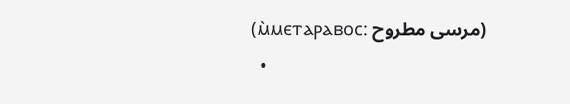(ⲙ̀ⲙⲉⲧⲁⲣⲁⲃⲟⲥ: مرسى مطروح)
  •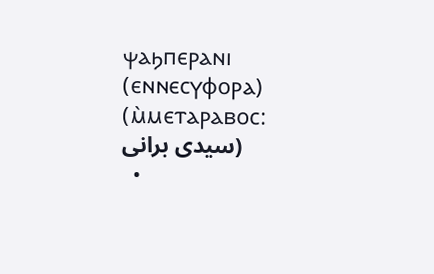ⲯⲁϧⲡⲉⲣⲁⲛⲓ (ⲉⲛⲛⲉⲥⲩⲫⲟⲣⲁ) (ⲙ̀ⲙⲉⲧⲁⲣⲁⲃⲟⲥ: سيدى برانى)
  •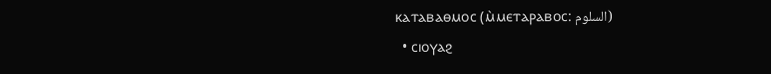ⲕⲁⲧⲁⲃⲁⲑⲙⲟⲥ (ⲙ̀ⲙⲉⲧⲁⲣⲁⲃⲟⲥ: السلوم)
  • ⲥⲓⲟⲩⲁϩ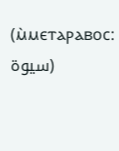(ⲙ̀ⲙⲉⲧⲁⲣⲁⲃⲟⲥ: سيوة)